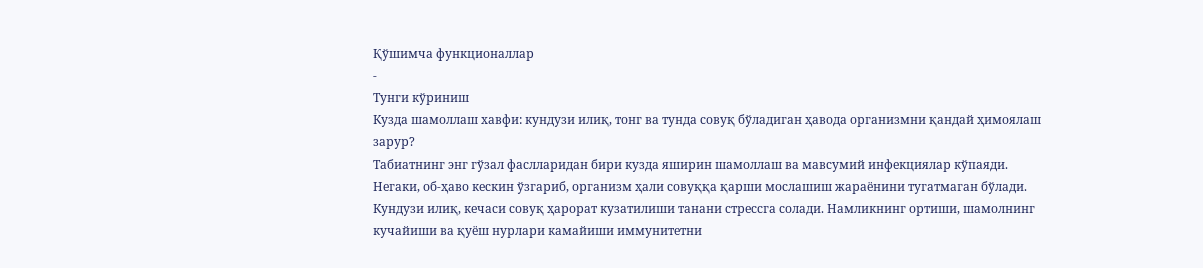Қўшимча функционаллар
-
Тунги кўриниш
Кузда шамоллаш хавфи: кундузи илиқ, тонг ва тунда совуқ бўладиган ҳавода организмни қандай ҳимоялаш зарур?
Табиатнинг энг гўзал фаслларидан бири кузда яширин шамоллаш ва мавсумий инфекциялар кўпаяди. Негаки, об-ҳаво кескин ўзгариб, организм ҳали совуққа қарши мослашиш жараёнини тугатмаган бўлади. Кундузи илиқ, кечаси совуқ ҳарорат кузатилиши танани стрессга солади. Намликнинг ортиши, шамолнинг кучайиши ва қуёш нурлари камайиши иммунитетни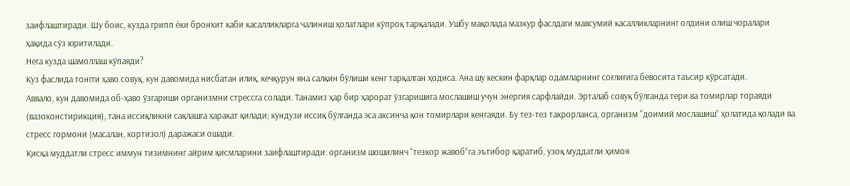заифлаштиради. Шу боис, кузда грипп ёки бронхит каби касалликларга чалиниш ҳолатлари кўпроқ тарқалади. Ушбу мақолада мазкур фаслдаги мавсумий касалликларнинг олдини олиш чоралари ҳақида сўз юритилади.
Нега кузда шамоллаш кўпаяди?
Куз фаслида тонгги ҳаво совуқ, кун давомида нисбатан илиқ, кечқурун яна салқин бўлиши кенг тарқалган ҳодиса. Ана шу кескин фарқлар одамларнинг соғлиғига бевосита таъсир кўрсатади.
Аввало, кун давомида об-ҳаво ўзгариши организмни стрессга солади. Танамиз ҳар бир ҳарорат ўзгаришига мослашиш учун энергия сарфлайди. Эрталаб совуқ бўлганда тери ва томирлар тораяди (вазоконстирикция), тана иссиқликни сақлашга ҳаракат қилади; кундузи иссиқ бўлганда эса аксинча қон томирлари кенгаяди. Бу тез-тез такрорланса, организм “доимий мослашиш” ҳолатида қолади ва стресс гормони (масалан, кортизол) даражаси ошади.
Қисқа муддатли стресс иммун тизимнинг айрим қисмларини заифлаштиради: организм шошилинч “тезкор жавоб”га эътибор қаратиб, узоқ муддатли ҳимоя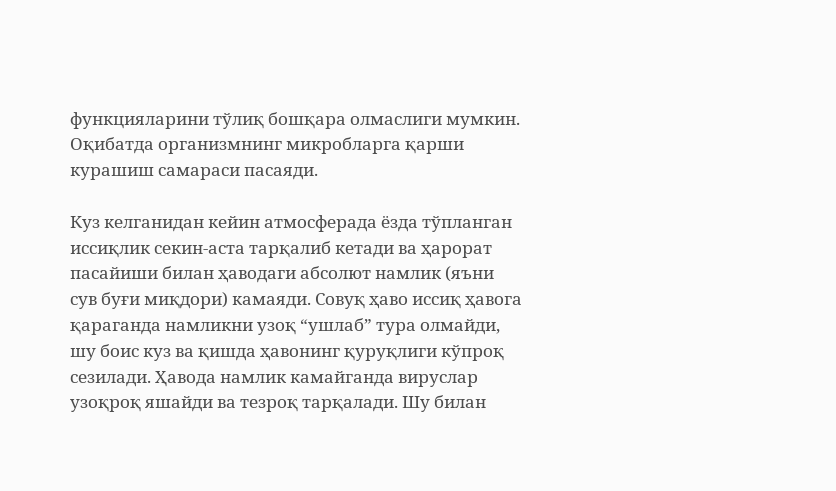функцияларини тўлиқ бошқара олмаслиги мумкин. Оқибатда организмнинг микробларга қарши курашиш самараси пасаяди.

Куз келганидан кейин атмосферада ёзда тўпланган иссиқлик секин-аста тарқалиб кетади ва ҳарорат пасайиши билан ҳаводаги абсолют намлик (яъни сув буғи миқдори) камаяди. Совуқ ҳаво иссиқ ҳавога қараганда намликни узоқ “ушлаб” тура олмайди, шу боис куз ва қишда ҳавонинг қуруқлиги кўпроқ сезилади. Ҳавода намлик камайганда вируслар узоқроқ яшайди ва тезроқ тарқалади. Шу билан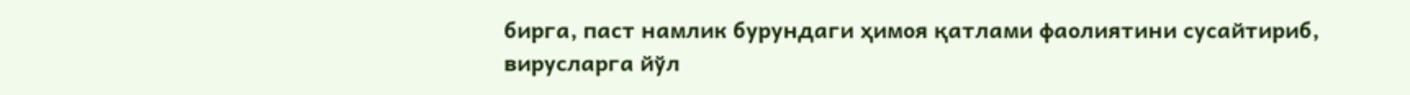бирга, паст намлик бурундаги ҳимоя қатлами фаолиятини сусайтириб, вирусларга йўл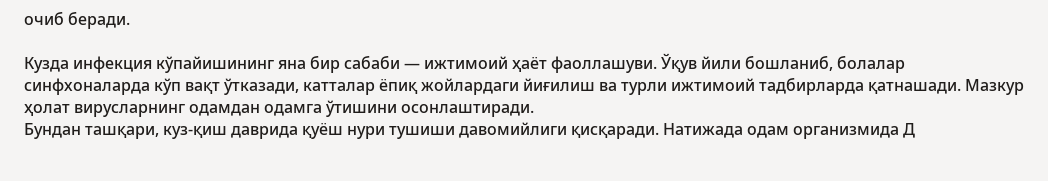очиб беради.

Кузда инфекция кўпайишининг яна бир сабаби — ижтимоий ҳаёт фаоллашуви. Ўқув йили бошланиб, болалар синфхоналарда кўп вақт ўтказади, катталар ёпиқ жойлардаги йиғилиш ва турли ижтимоий тадбирларда қатнашади. Мазкур ҳолат вирусларнинг одамдан одамга ўтишини осонлаштиради.
Бундан ташқари, куз-қиш даврида қуёш нури тушиши давомийлиги қисқаради. Натижада одам организмида Д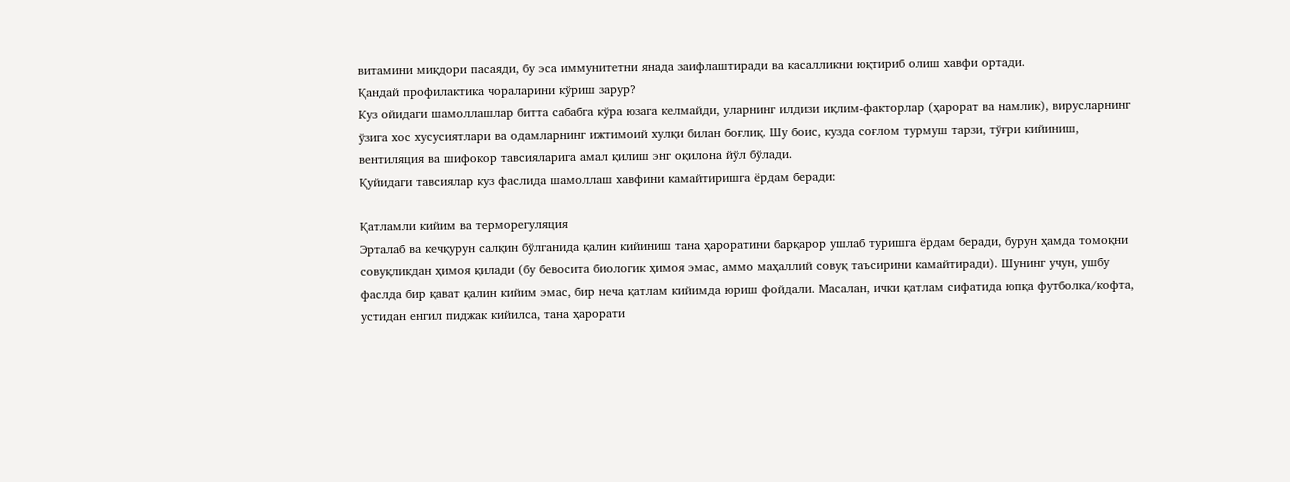витамини миқдори пасаяди, бу эса иммунитетни янада заифлаштиради ва касалликни юқтириб олиш хавфи ортади.
Қандай профилактика чораларини кўриш зарур?
Куз ойидаги шамоллашлар битта сабабга кўра юзага келмайди, уларнинг илдизи иқлим-факторлар (ҳарорат ва намлик), вирусларнинг ўзига хос хусусиятлари ва одамларнинг ижтимоий хулқи билан боғлиқ. Шу боис, кузда соғлом турмуш тарзи, тўғри кийиниш, вентиляция ва шифокор тавсияларига амал қилиш энг оқилона йўл бўлади.
Қуйидаги тавсиялар куз фаслида шамоллаш хавфини камайтиришга ёрдам беради:

Қатламли кийим ва терморегуляция
Эрталаб ва кечқурун салқин бўлганида қалин кийиниш тана ҳароратини барқарор ушлаб туришга ёрдам беради, бурун ҳамда томоқни совуқликдан ҳимоя қилади (бу бевосита биологик ҳимоя эмас, аммо маҳаллий совуқ таъсирини камайтиради). Шунинг учун, ушбу фаслда бир қават қалин кийим эмас, бир неча қатлам кийимда юриш фойдали. Масалан, ички қатлам сифатида юпқа футболка/кофта, устидан енгил пиджак кийилса, тана ҳарорати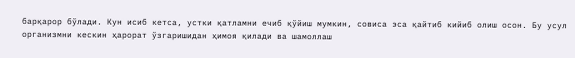барқарор бўлади. Кун исиб кетса, устки қатламни ечиб қўйиш мумкин, совиса эса қайтиб кийиб олиш осон. Бу усул организмни кескин ҳарорат ўзгаришидан ҳимоя қилади ва шамоллаш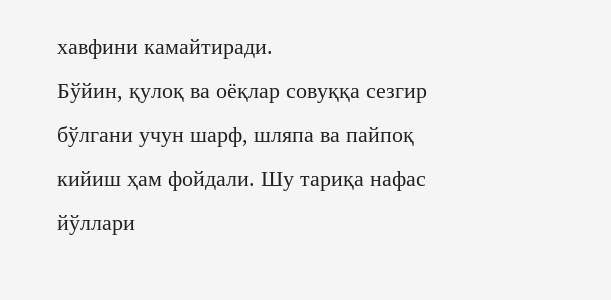хавфини камайтиради.
Бўйин, қулоқ ва оёқлар совуққа сезгир бўлгани учун шарф, шляпа ва пайпоқ кийиш ҳам фойдали. Шу тариқа нафас йўллари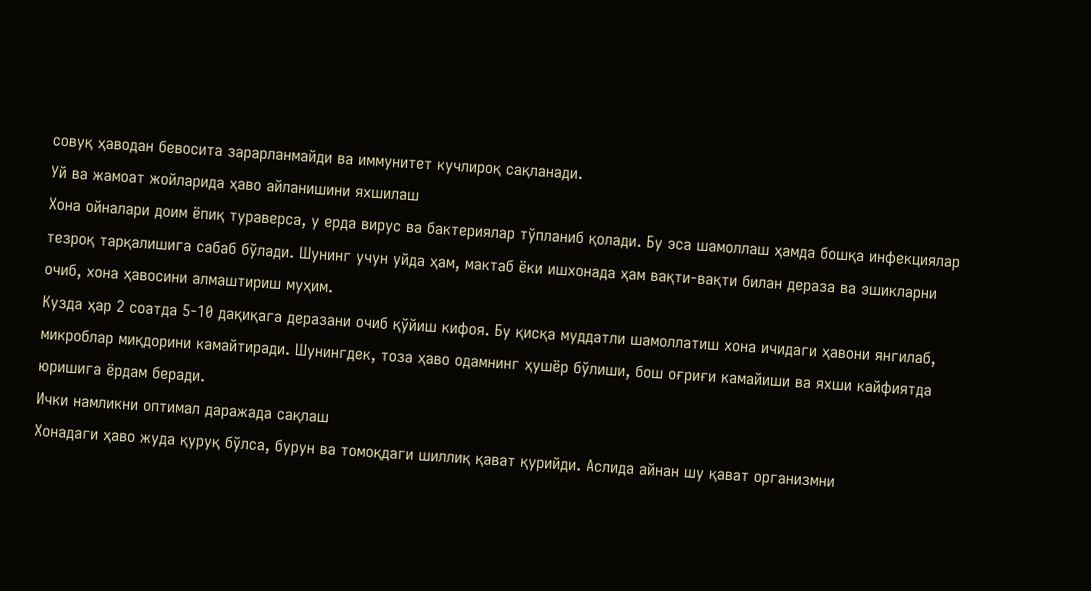совуқ ҳаводан бевосита зарарланмайди ва иммунитет кучлироқ сақланади.
Уй ва жамоат жойларида ҳаво айланишини яхшилаш
Хона ойналари доим ёпиқ тураверса, у ерда вирус ва бактериялар тўпланиб қолади. Бу эса шамоллаш ҳамда бошқа инфекциялар тезроқ тарқалишига сабаб бўлади. Шунинг учун уйда ҳам, мактаб ёки ишхонада ҳам вақти-вақти билан дераза ва эшикларни очиб, хона ҳавосини алмаштириш муҳим.
Кузда ҳар 2 соатда 5-10 дақиқага деразани очиб қўйиш кифоя. Бу қисқа муддатли шамоллатиш хона ичидаги ҳавони янгилаб, микроблар миқдорини камайтиради. Шунингдек, тоза ҳаво одамнинг ҳушёр бўлиши, бош оғриғи камайиши ва яхши кайфиятда юришига ёрдам беради.
Ички намликни оптимал даражада сақлаш
Хонадаги ҳаво жуда қуруқ бўлса, бурун ва томоқдаги шиллиқ қават қурийди. Аслида айнан шу қават организмни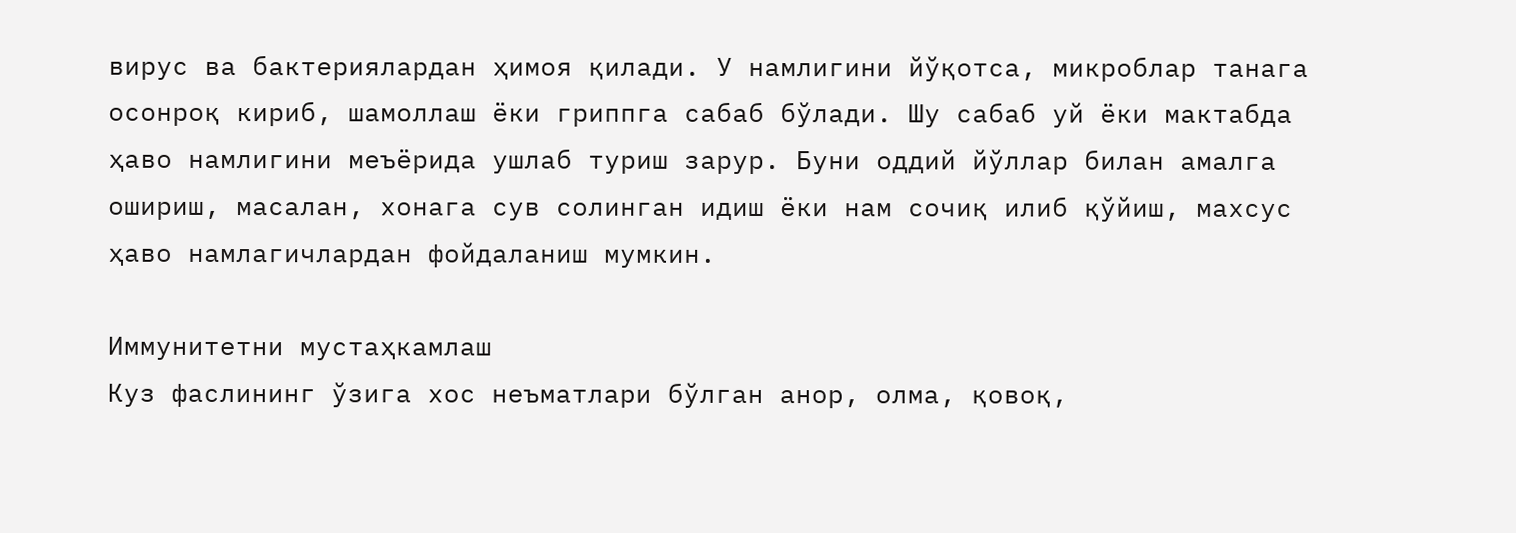вирус ва бактериялардан ҳимоя қилади. У намлигини йўқотса, микроблар танага осонроқ кириб, шамоллаш ёки гриппга сабаб бўлади. Шу сабаб уй ёки мактабда ҳаво намлигини меъёрида ушлаб туриш зарур. Буни оддий йўллар билан амалга ошириш, масалан, хонага сув солинган идиш ёки нам сочиқ илиб қўйиш, махсус ҳаво намлагичлардан фойдаланиш мумкин.

Иммунитетни мустаҳкамлаш
Куз фаслининг ўзига хос неъматлари бўлган анор, олма, қовоқ,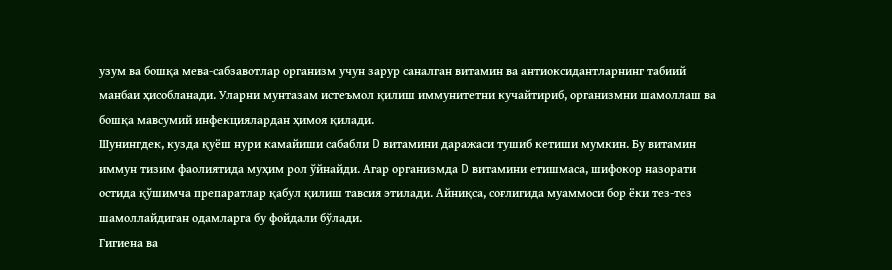узум ва бошқа мева-сабзавотлар организм учун зарур саналган витамин ва антиоксидантларнинг табиий манбаи ҳисобланади. Уларни мунтазам истеъмол қилиш иммунитетни кучайтириб, организмни шамоллаш ва бошқа мавсумий инфекциялардан ҳимоя қилади.
Шунингдек, кузда қуёш нури камайиши сабабли D витамини даражаси тушиб кетиши мумкин. Бу витамин иммун тизим фаолиятида муҳим рол ўйнайди. Агар организмда D витамини етишмаса, шифокор назорати остида қўшимча препаратлар қабул қилиш тавсия этилади. Айниқса, соғлигида муаммоси бор ёки тез-тез шамоллайдиган одамларга бу фойдали бўлади.
Гигиена ва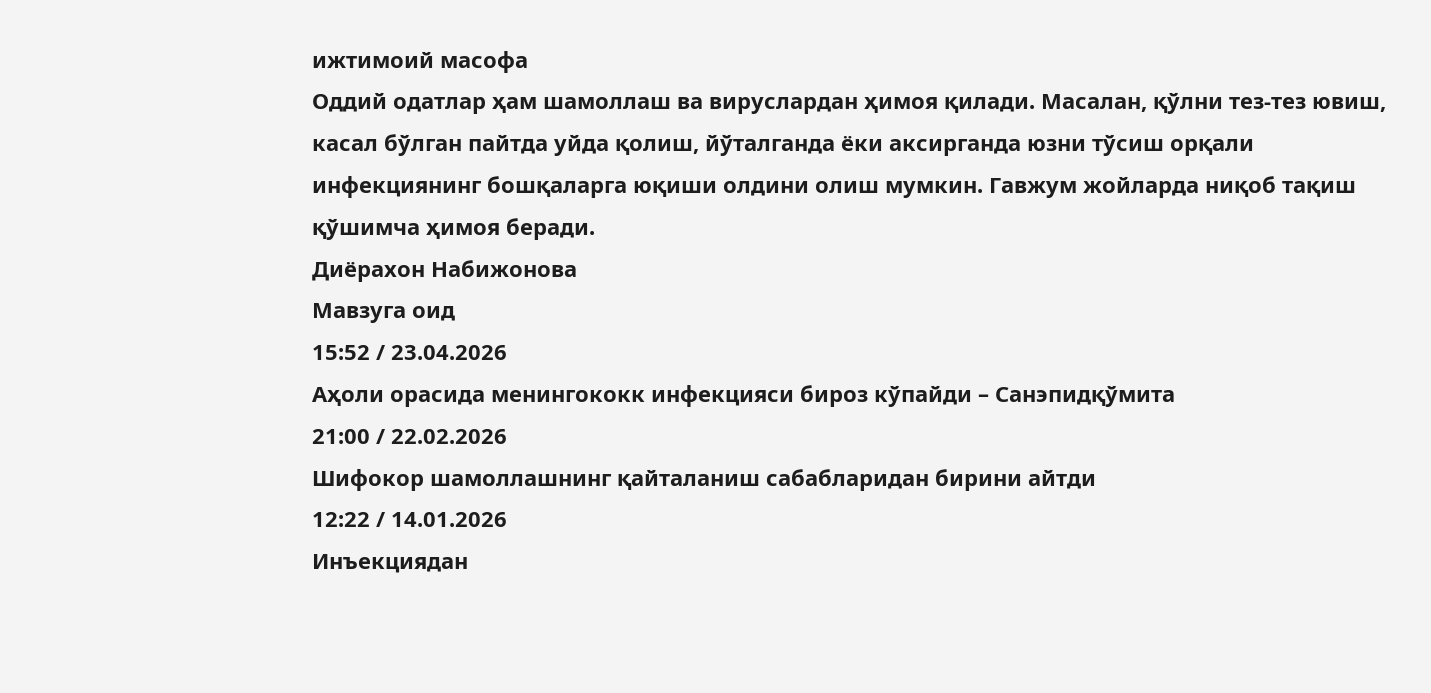ижтимоий масофа
Оддий одатлар ҳам шамоллаш ва вируслардан ҳимоя қилади. Масалан, қўлни тез-тез ювиш, касал бўлган пайтда уйда қолиш, йўталганда ёки аксирганда юзни тўсиш орқали инфекциянинг бошқаларга юқиши олдини олиш мумкин. Гавжум жойларда ниқоб тақиш қўшимча ҳимоя беради.
Диёрахон Набижонова
Мавзуга оид
15:52 / 23.04.2026
Аҳоли орасида менингококк инфекцияси бироз кўпайди – Санэпидқўмита
21:00 / 22.02.2026
Шифокор шамоллашнинг қайталаниш сабабларидан бирини айтди
12:22 / 14.01.2026
Инъекциядан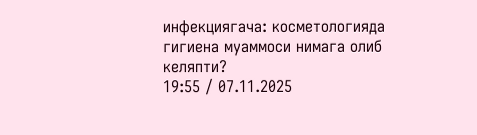инфекциягача: косметологияда гигиена муаммоси нимага олиб келяпти?
19:55 / 07.11.2025